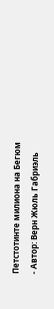Петстотинте милиона на Бегюм
- Автор: Верн Жюль Габриэль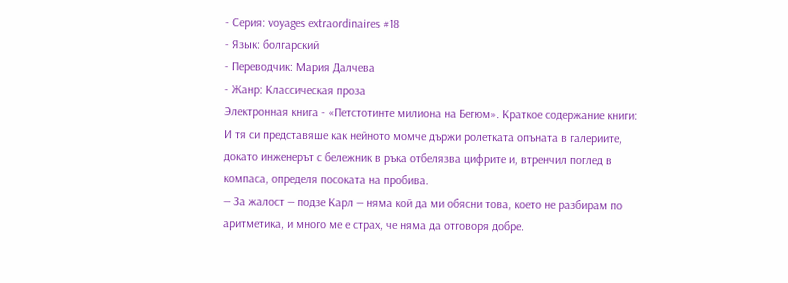- Серия: voyages extraordinaires #18
- Язык: болгарский
- Переводчик: Мария Далчева
- Жанр: Классическая проза
Электронная книга - «Петстотинте милиона на Бегюм». Краткое содержание книги:
И тя си представяше как нейното момче държи ролетката опъната в галериите, докато инженерът с бележник в ръка отбелязва цифрите и, втренчил поглед в компаса, определя посоката на пробива.
— За жалост — подзе Карл — няма кой да ми обясни това, което не разбирам по аритметика, и много ме е страх, че няма да отговоря добре.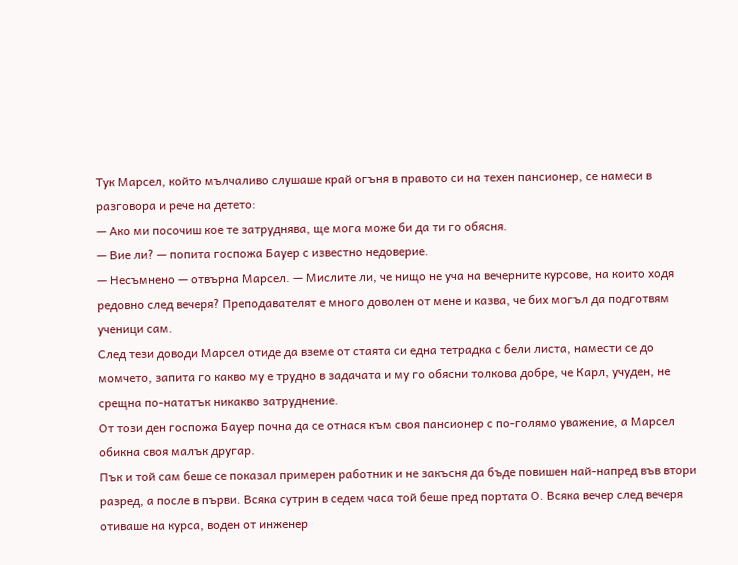Тук Марсел, който мълчаливо слушаше край огъня в правото си на техен пансионер, се намеси в разговора и рече на детето:
— Ако ми посочиш кое те затруднява, ще мога може би да ти го обясня.
— Вие ли? — попита госпожа Бауер с известно недоверие.
— Несъмнено — отвърна Марсел. — Мислите ли, че нищо не уча на вечерните курсове, на които ходя редовно след вечеря? Преподавателят е много доволен от мене и казва, че бих могъл да подготвям ученици сам.
След тези доводи Марсел отиде да вземе от стаята си една тетрадка с бели листа, намести се до момчето, запита го какво му е трудно в задачата и му го обясни толкова добре, че Карл, учуден, не срещна по-нататък никакво затруднение.
От този ден госпожа Бауер почна да се отнася към своя пансионер с по-голямо уважение, а Марсел обикна своя малък другар.
Пък и той сам беше се показал примерен работник и не закъсня да бъде повишен най-напред във втори разред, а после в първи. Всяка сутрин в седем часа той беше пред портата О. Всяка вечер след вечеря отиваше на курса, воден от инженер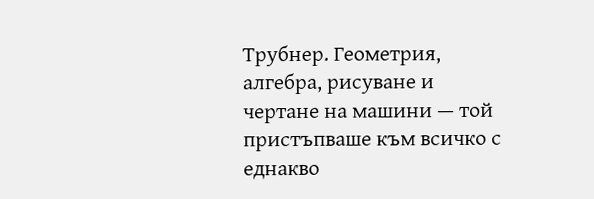Трубнер. Геометрия, алгебра, рисуване и чертане на машини — той пристъпваше към всичко с еднакво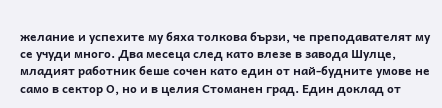желание и успехите му бяха толкова бързи, че преподавателят му се учуди много. Два месеца след като влезе в завода Шулце, младият работник беше сочен като един от най-будните умове не само в сектор О, но и в целия Стоманен град. Един доклад от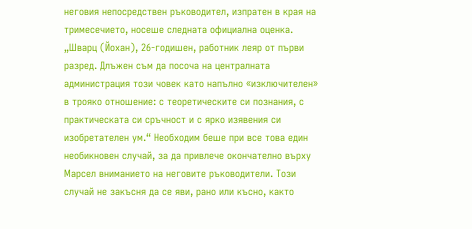неговия непосредствен ръководител, изпратен в края на тримесечието, носеше следната официална оценка.
„Шварц (Йохан), 26-годишен, работник леяр от първи разред. Длъжен съм да посоча на централната администрация този човек като напълно «изключителен» в трояко отношение: с теоретическите си познания, с практическата си сръчност и с ярко изявения си изобретателен ум.“ Необходим беше при все това един необикновен случай, за да привлече окончателно върху Марсел вниманието на неговите ръководители. Този случай не закъсня да се яви, рано или късно, както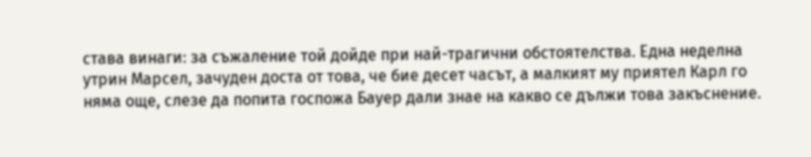става винаги: за съжаление той дойде при най-трагични обстоятелства. Една неделна утрин Марсел, зачуден доста от това, че бие десет часът, а малкият му приятел Карл го няма още, слезе да попита госпожа Бауер дали знае на какво се дължи това закъснение.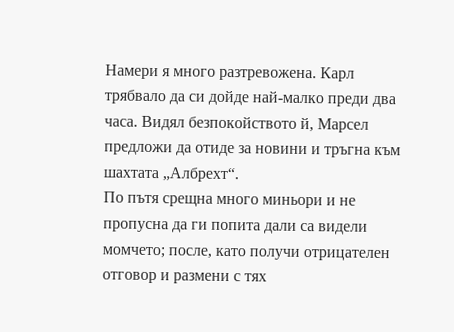Намери я много разтревожена. Карл трябвало да си дойде най-малко преди два часа. Видял безпокойството й, Марсел предложи да отиде за новини и тръгна към шахтата „Албрехт“.
По пътя срещна много миньори и не пропусна да ги попита дали са видели момчето; после, като получи отрицателен отговор и размени с тях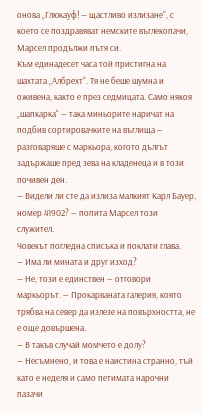онова „Глюкауф! — щастливо излизане“, с което се поздравяват немските въглекопачи, Марсел продължи пътя си.
Към единадесет часа той пристигна на шахтата „Албрехт“. Тя не беше шумна и оживена, както е през седмицата. Само някоя „шапкарка“ — така миньорите наричат на подбив сортировачките на въглища — разговаряше с маркьора, когото дългът задържаше пред зева на кладенеца и в този почивен ден.
— Видели ли сте да излиза малкият Карл Бауер, номер 41902? — попита Марсел този служител.
Човекът погледна списъка и поклати глава.
— Има ли мината и друг изход?
— Не, този е единствен — отговори маркьорът. — Прокарваната галерия, която трябва на север да излезе на повърхността, не е още довършена.
— В такъв случай момчето е долу?
— Несъмнено, и това е наистина странно, тъй като е неделя и само петимата нарочни пазачи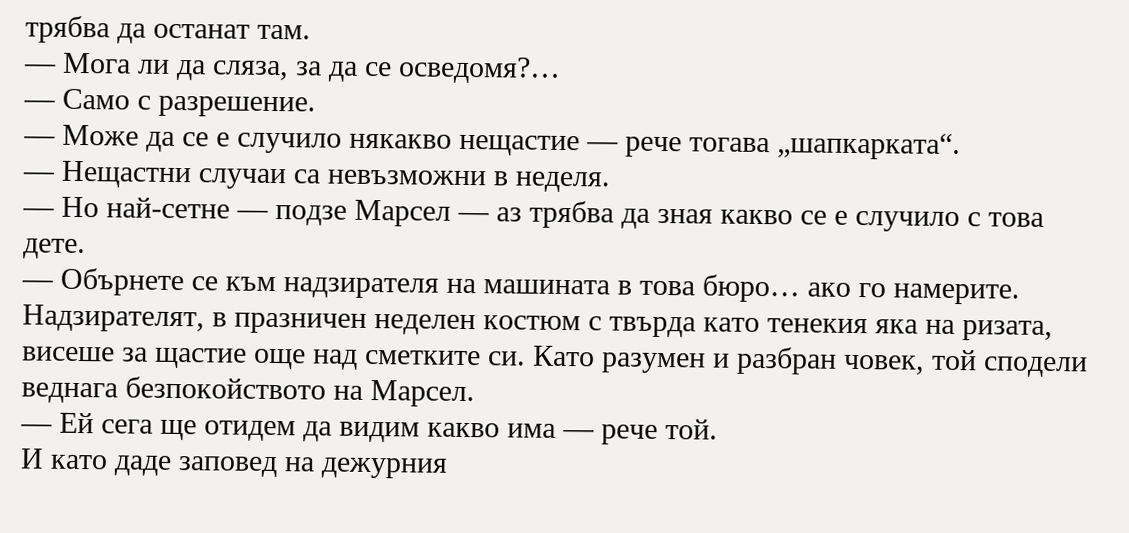трябва да останат там.
— Мога ли да сляза, за да се осведомя?…
— Само с разрешение.
— Може да се е случило някакво нещастие — рече тогава „шапкарката“.
— Нещастни случаи са невъзможни в неделя.
— Но най-сетне — подзе Марсел — аз трябва да зная какво се е случило с това дете.
— Обърнете се към надзирателя на машината в това бюро… ако го намерите.
Надзирателят, в празничен неделен костюм с твърда като тенекия яка на ризата, висеше за щастие още над сметките си. Като разумен и разбран човек, той сподели веднага безпокойството на Марсел.
— Ей сега ще отидем да видим какво има — рече той.
И като даде заповед на дежурния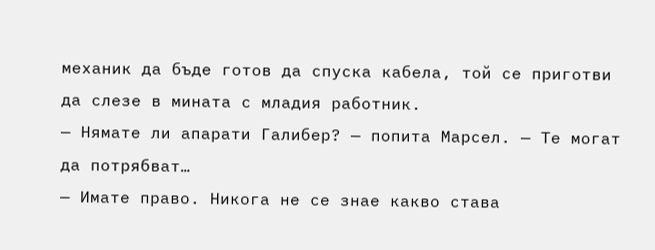механик да бъде готов да спуска кабела, той се приготви да слезе в мината с младия работник.
— Нямате ли апарати Галибер? — попита Марсел. — Те могат да потрябват…
— Имате право. Никога не се знае какво става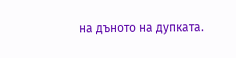на дъното на дупката.